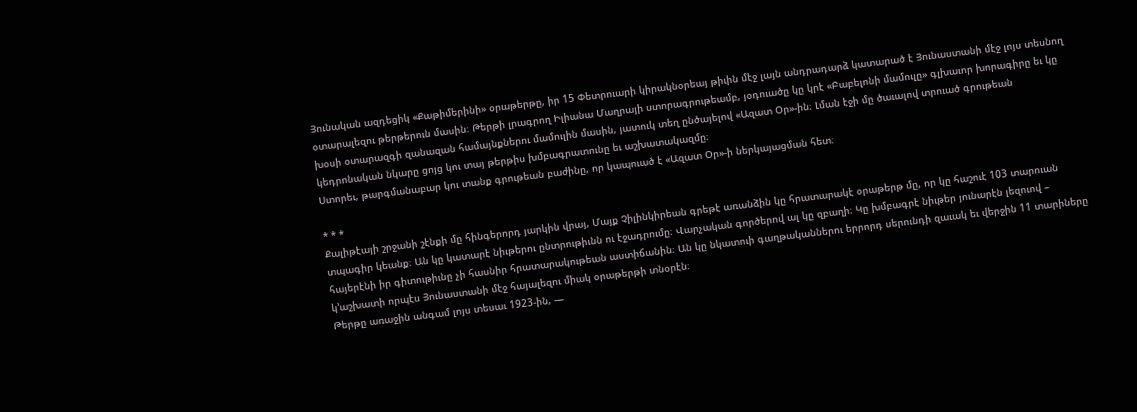Յունական ազդեցիկ «Քաթիմերինի» օրաթերթը, իր 15 Փետրուարի կիրակնօրեայ թիւին մէջ լայն անդրադարձ կատարած է Յունաստանի մէջ լոյս տեսնող օտարալեզու թերթերուն մասին։ Թերթի լրագրող Իլիանա Մաղրայի ստորագրութեամբ, յօդուածը կը կրէ «Բաբելոնի մամուլը» գլխաւոր խորագիրը եւ կը խօսի օտարազգի զանազան համայնքներու մամուլին մասին, յատուկ տեղ ընծայելով «Ազատ Օր»-ին։ Լման էջի մը ծաւալով տրուած գրութեան կեդրոնական նկարը ցոյց կու տայ թերթիս խմբագրատունը եւ աշխատակազմը։
Ստորեւ, թարգմանաբար կու տանք գրութեան բաժինը, որ կապուած է «Ազատ Օր»-ի ներկայացման հետ։

* * *
Քալիթէայի շրջանի շէնքի մը հինգերորդ յարկին վրայ, Մայք Չիլինկիրեան գրեթէ առանձին կը հրատարակէ օրաթերթ մը, որ կը հաշուէ 103 տարուան տպագիր կեանք։ Ան կը կատարէ նիւթերու ընտրութիւնն ու էջադրումը։ Վարչական գործերով ալ կը զբաղի։ Կը խմբագրէ նիւթեր յունարէն լեզուով – հայերէնի իր գիտութիւնը չի հասնիր հրատարակութեան աստիճանին։ Ան կը նկատուի գաղթականներու երրորդ սերունդի զաւակ եւ վերջին 11 տարիները կ՚աշխատի որպէս Յունաստանի մէջ հայալեզու միակ օրաթերթի տնօրէն։
Թերթը առաջին անգամ լոյս տեսաւ 1923-ին, —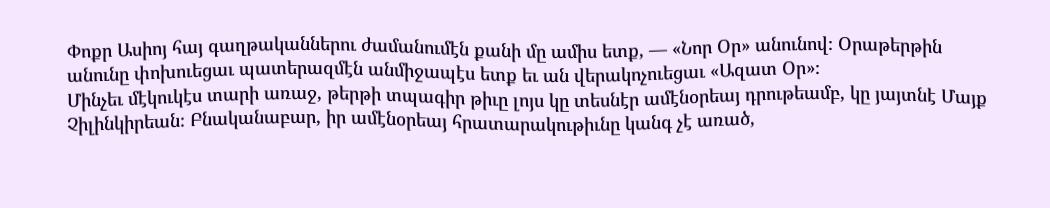Փոքր Ասիոյ հայ գաղթականներու ժամանումէն քանի մը ամիս ետք, — «Նոր Օր» անունով։ Օրաթերթին անունը փոխուեցաւ պատերազմէն անմիջապէս ետք եւ ան վերակոչուեցաւ «Ազատ Օր»։
Մինչեւ մէկուկէս տարի առաջ, թերթի տպագիր թիւը լոյս կը տեսնէր ամէնօրեայ դրութեամբ, կը յայտնէ Մայք Չիլինկիրեան։ Բնականաբար, իր ամէնօրեայ հրատարակութիւնը կանգ չէ առած,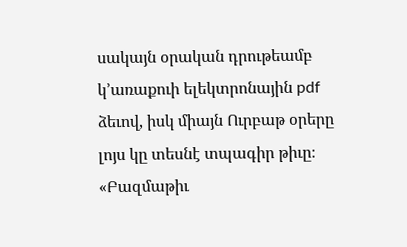սակայն օրական դրութեամբ կ՚առաքուի ելեկտրոնային pdf ձեւով, իսկ միայն Ուրբաթ օրերը լոյս կը տեսնէ տպագիր թիւը։
«Բազմաթիւ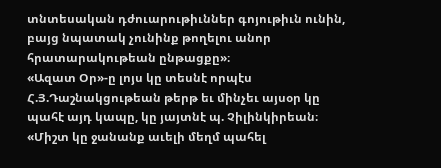տնտեսական դժուարութիւններ գոյութիւն ունին, բայց նպատակ չունինք թողելու անոր հրատարակութեան ընթացքը»։
«Ազատ Օր»-ը լոյս կը տեսնէ որպէս Հ.Յ.Դաշնակցութեան թերթ եւ մինչեւ այսօր կը պահէ այդ կապը, կը յայտնէ պ. Չիլինկիրեան։ «Միշտ կը ջանանք աւելի մեղմ պահել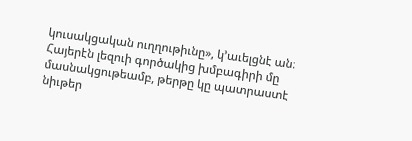կուսակցական ուղղութիւնը», կ՚աւելցնէ ան։
Հայերէն լեզուի գործակից խմբագիրի մը մասնակցութեամբ, թերթը կը պատրաստէ նիւթեր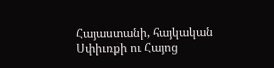Հայաստանի, հայկական Սփիւռքի ու Հայոց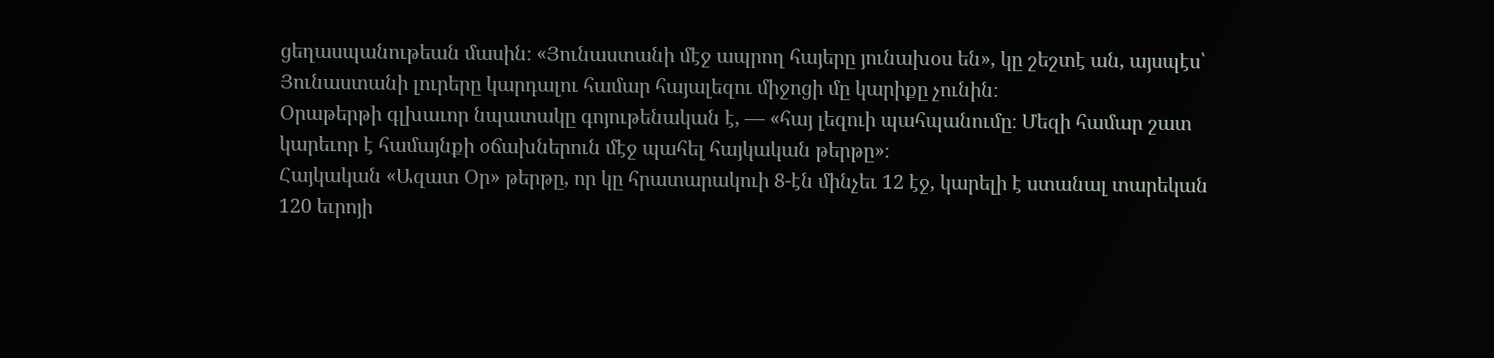ցեղասպանութեան մասին։ «Յունաստանի մէջ ապրող հայերը յունախօս են», կը շեշտէ ան, այսպէս՝ Յունաստանի լուրերը կարդալու համար հայալեզու միջոցի մը կարիքը չունին։
Օրաթերթի գլխաւոր նպատակը գոյութենական է, — «հայ լեզուի պահպանումը։ Մեզի համար շատ կարեւոր է համայնքի օճախներուն մէջ պահել հայկական թերթը»։
Հայկական «Ազատ Օր» թերթը, որ կը հրատարակուի 8-էն մինչեւ 12 էջ, կարելի է ստանալ տարեկան 120 եւրոյի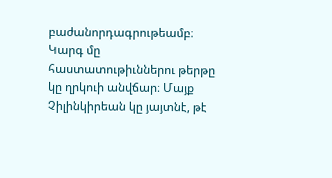բաժանորդագրութեամբ։ Կարգ մը հաստատութիւններու թերթը կը ղրկուի անվճար։ Մայք Չիլինկիրեան կը յայտնէ, թէ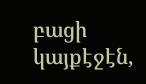բացի կայքէջէն,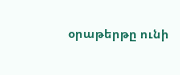օրաթերթը ունի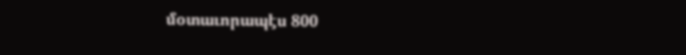մօտաւորապէս 800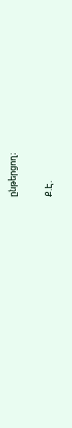ընթերցող։

Ք.Է.